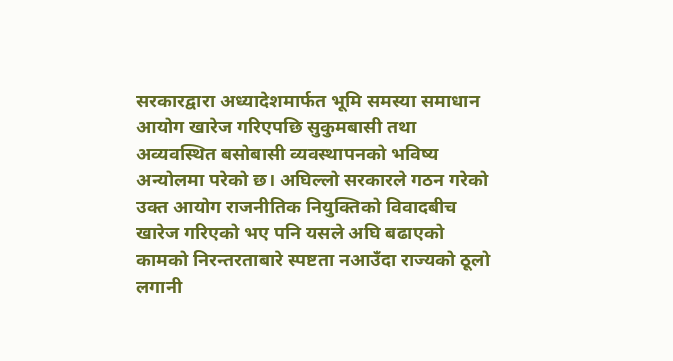सरकारद्वारा अध्यादेशमार्फत भूमि समस्या समाधान आयोग खारेज गरिएपछि सुकुमबासी तथा अव्यवस्थित बसोबासी व्यवस्थापनको भविष्य अन्योलमा परेको छ। अघिल्लो सरकारले गठन गरेको उक्त आयोग राजनीतिक नियुक्तिको विवादबीच खारेज गरिएको भए पनि यसले अघि बढाएको कामको निरन्तरताबारे स्पष्टता नआउँदा राज्यको ठूलो लगानी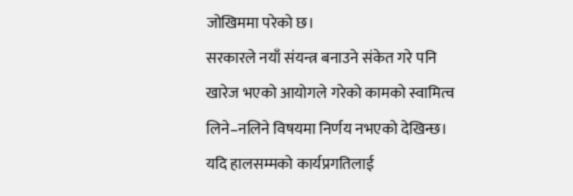जोखिममा परेको छ।
सरकारले नयाँ संयन्त्र बनाउने संकेत गरे पनि खारेज भएको आयोगले गरेको कामको स्वामित्व लिने–नलिने विषयमा निर्णय नभएको देखिन्छ। यदि हालसम्मको कार्यप्रगतिलाई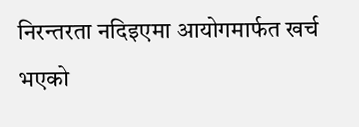निरन्तरता नदिइएमा आयोगमार्फत खर्च भएको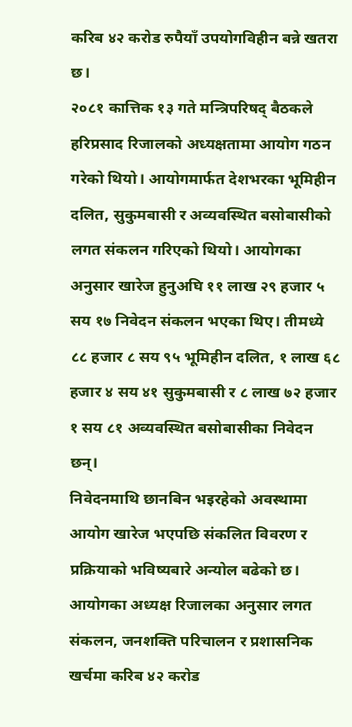करिब ४२ करोड रुपैयाँ उपयोगविहीन बन्ने खतरा छ।
२०८१ कात्तिक १३ गते मन्त्रिपरिषद् बैठकले हरिप्रसाद रिजालको अध्यक्षतामा आयोग गठन गरेको थियो। आयोगमार्फत देशभरका भूमिहीन दलित, सुकुमबासी र अव्यवस्थित बसोबासीको लगत संकलन गरिएको थियो। आयोगका अनुसार खारेज हुनुअघि ११ लाख २९ हजार ५ सय १७ निवेदन संकलन भएका थिए। तीमध्ये ८८ हजार ८ सय ९५ भूमिहीन दलित, १ लाख ६८ हजार ४ सय ४१ सुकुमबासी र ८ लाख ७२ हजार १ सय ८१ अव्यवस्थित बसोबासीका निवेदन छन्।
निवेदनमाथि छानबिन भइरहेको अवस्थामा आयोग खारेज भएपछि संकलित विवरण र प्रक्रियाको भविष्यबारे अन्योल बढेको छ। आयोगका अध्यक्ष रिजालका अनुसार लगत संकलन, जनशक्ति परिचालन र प्रशासनिक खर्चमा करिब ४२ करोड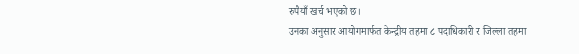रुपैयाँ खर्च भएको छ।
उनका अनुसार आयोगमार्फत केन्द्रीय तहमा ८ पदाधिकारी र जिल्ला तहमा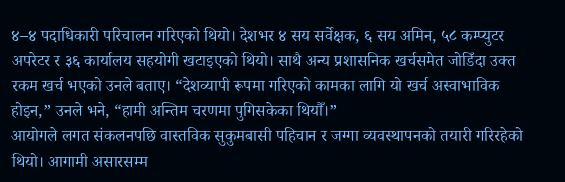४–४ पदाधिकारी परिचालन गरिएको थियो। देशभर ४ सय सर्वेक्षक, ६ सय अमिन, ५८ कम्प्युटर अपरेटर र ३६ कार्यालय सहयोगी खटाइएको थियो। साथै अन्य प्रशासनिक खर्चसमेत जोडिँदा उक्त रकम खर्च भएको उनले बताए। “देशव्यापी रूपमा गरिएको कामका लागि यो खर्च अस्वाभाविक होइन,” उनले भने, “हामी अन्तिम चरणमा पुगिसकेका थियौँ।”
आयोगले लगत संकलनपछि वास्तविक सुकुमबासी पहिचान र जग्गा व्यवस्थापनको तयारी गरिरहेको थियो। आगामी असारसम्म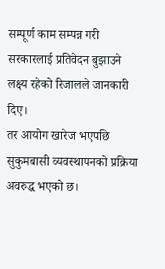सम्पूर्ण काम सम्पन्न गरी सरकारलाई प्रतिवेदन बुझाउने लक्ष्य रहेको रिजालले जानकारी दिए।
तर आयोग खारेज भएपछि सुकुमबासी व्यवस्थापनको प्रक्रिया अवरुद्ध भएको छ।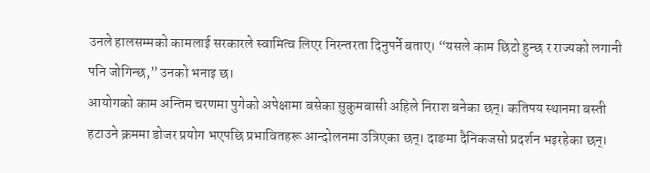उनले हालसम्मको कामलाई सरकारले स्वामित्व लिएर निरन्तरता दिनुपर्ने बताए। “यसले काम छिटो हुन्छ र राज्यको लगानी पनि जोगिन्छ,” उनको भनाइ छ।
आयोगको काम अन्तिम चरणमा पुगेको अपेक्षामा बसेका सुकुमबासी अहिले निराश बनेका छन्। कतिपय स्थानमा बस्ती हटाउने क्रममा डोजर प्रयोग भएपछि प्रभावितहरू आन्दोलनमा उत्रिएका छन्। दाङमा दैनिकजसो प्रदर्शन भइरहेका छन्।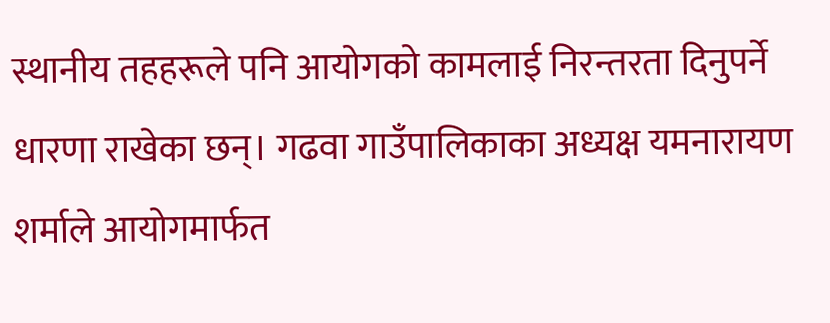स्थानीय तहहरूले पनि आयोगको कामलाई निरन्तरता दिनुपर्ने धारणा राखेका छन्। गढवा गाउँपालिकाका अध्यक्ष यमनारायण शर्माले आयोगमार्फत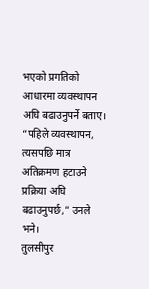भएको प्रगतिको आधारमा व्यवस्थापन अघि बढाउनुपर्ने बताए। “पहिले व्यवस्थापन, त्यसपछि मात्र अतिक्रमण हटाउने प्रक्रिया अघि बढाउनुपर्छ,” उनले भने।
तुलसीपुर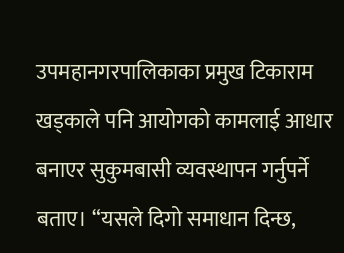उपमहानगरपालिकाका प्रमुख टिकाराम खड्काले पनि आयोगको कामलाई आधार बनाएर सुकुमबासी व्यवस्थापन गर्नुपर्ने बताए। “यसले दिगो समाधान दिन्छ,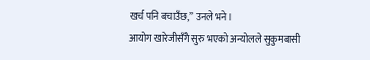खर्च पनि बचाउँछ,” उनले भने।
आयोग खारेजीसँगै सुरु भएको अन्योलले सुकुमबासी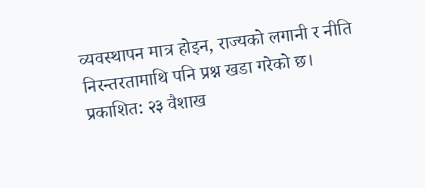व्यवस्थापन मात्र होइन, राज्यको लगानी र नीति निरन्तरतामाथि पनि प्रश्न खडा गरेको छ।
प्रकाशित: २३ वैशाख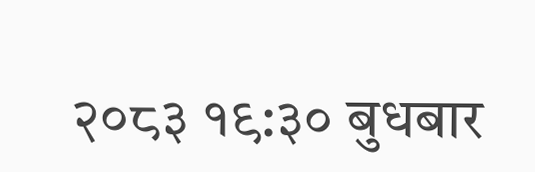२०८३ १९:३० बुधबार